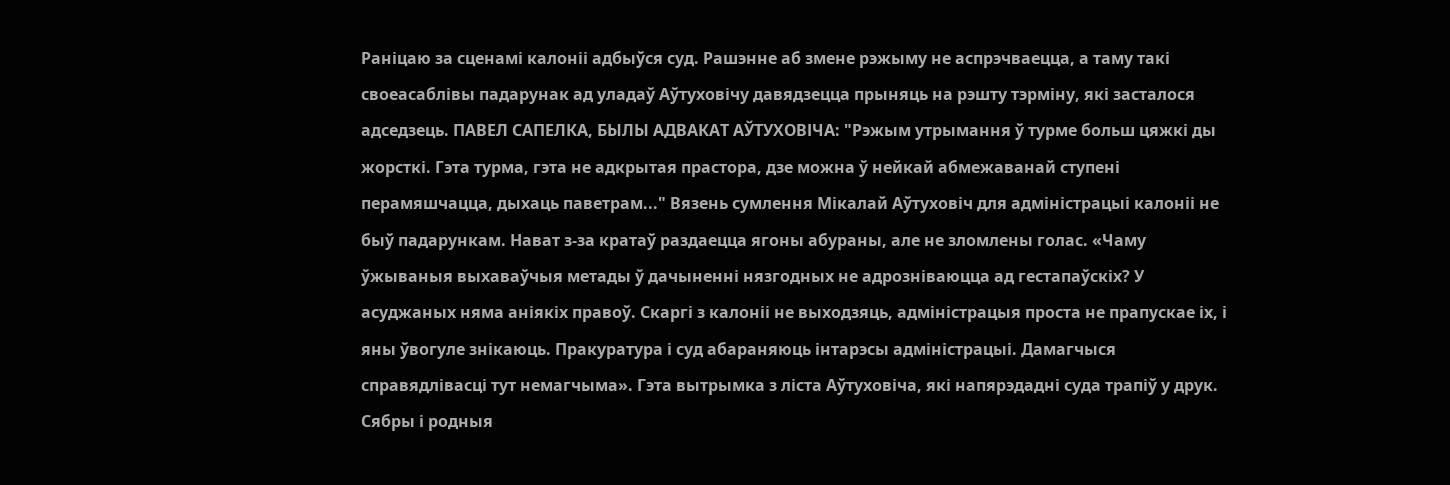Раніцаю за сценамі калоніі адбыўся суд. Рашэнне аб змене рэжыму не аспрэчваецца, а таму такі своеасаблівы падарунак ад уладаў Аўтуховічу давядзецца прыняць на рэшту тэрміну, які засталося адседзець. ПАВЕЛ САПЕЛКА, БЫЛЫ АДВАКАТ АЎТУХОВІЧА: "Рэжым утрымання ў турме больш цяжкі ды жорсткі. Гэта турма, гэта не адкрытая прастора, дзе можна ў нейкай абмежаванай ступені перамяшчацца, дыхаць паветрам..." Вязень сумлення Мікалай Аўтуховіч для адміністрацыі калоніі не быў падарункам. Нават з-за кратаў раздаецца ягоны абураны, але не зломлены голас. «Чаму ўжываныя выхаваўчыя метады ў дачыненні нязгодных не адрозніваюцца ад гестапаўскіх? У асуджаных няма аніякіх правоў. Скаргі з калоніі не выходзяць, адміністрацыя проста не прапускае іх, і яны ўвогуле знікаюць. Пракуратура і суд абараняюць інтарэсы адміністрацыі. Дамагчыся справядлівасці тут немагчыма». Гэта вытрымка з ліста Аўтуховіча, які напярэдадні суда трапіў у друк. Сябры і родныя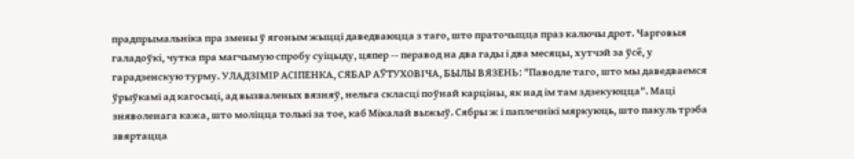прадпрымальніка пра змены ў ягоным жыцці даведваюцца з таго, што праточыцца праз калючы дрот. Чарговыя галадоўкі, чутка пра магчымую спробу суіцыду, цяпер -- перавод на два гады і два месяцы, хутчэй за ўсё, у гарадзенскую турму. УЛАДЗІМІР АСІПЕНКА, СЯБАР АЎТУХОВІЧА, БЫЛЫ ВЯЗЕНЬ: "Паводле таго, што мы даведваемся ўрыўкамі ад кагосьці, ад вызваленых вязняў, нельга скласці поўнай карціны, як над ім там здзекуюцца". Маці зняволенага кажа, што моліцца толькі за тое, каб Мікалай выжыў. Сябры ж і паплечнікі мяркуюць, што пакуль трэба звяртацца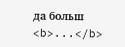да больш <b>...</b>